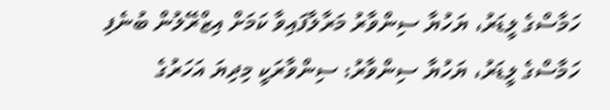ހަމާސްގެ ލީޑަރު، ޔަހުޔާ ސިންވާރު މަރާލާފައިވާ ކަމަށް އިޒްރޭލުން ބުނެފި
ހަމާސްގެ ލީޑަރު، ޔަހުޔާ ސިންވާރު: ސިންވާރަކީ މިދިޔަ އަހަރުގެ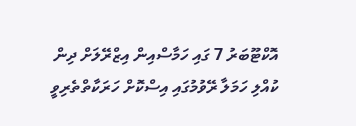އޮކްޓޫބަރު 7 ގައި ހަމާސްއިން އިޒްރޭލަށް ދިން ކުއްލި ހަމަލާ ރޭވުމުގައި އިސްކޮށް ހަރަކާތްތެރިވީ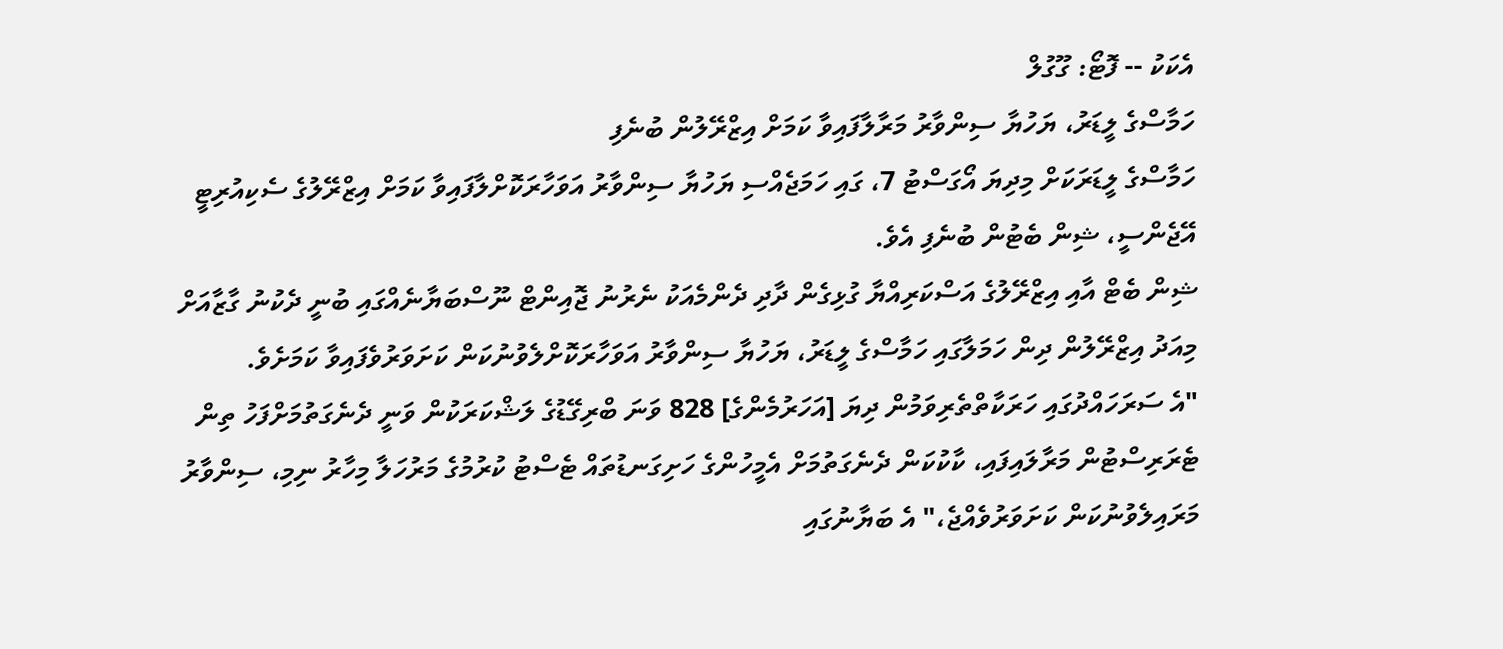އެކަކު -- ފޮޓޯ: ގޫގުލް
ހަމާސްގެ ލީޑަރު، ޔަހުޔާ ސިންވާރު މަރާލާފައިވާ ކަމަށް އިޒްރޭލުން ބުނެފި
ހަމާސްގެ ލީޑަރަކަށް މިދިޔަ އޯގަސްޓު 7، ގައި ހަމަޖެއްސި ޔަހުޔާ ސިންވާރު އަވަހާރަކޮށްލާފައިވާ ކަމަށް އިޒްރޭލުގެ ސެކިއުރިޓީ އޭޖެންސީ، ޝިން ބެޓުން ބުނެފި އެވެ.
ޝިން ބެޓް އާއި އިޒްރޭލުގެ އަސްކަރިއްޔާ ގުޅިގެން ދާދި ދެންމެއަކު ނެރުނު ޖޮއިންޓް ނޫސްބަޔާނެއްގައި ބުނީ ދެކުނު ގާޒާއަށް މިއަދު އިޒްރޭލުން ދިން ހަމަލާގައި ހަމާސްގެ ލީޑަރު، ޔަހުޔާ ސިންވާރު އަވަހާރަކޮށްލެވުނުކަން ކަށަވަރުވެފައިވާ ކަމަށެވެ.
"އެ ސަރަހައްދުގައި ހަރަކާތްތެރިވަމުން ދިޔަ [އަހަރުމެންގެ] 828 ވަނަ ބްރިގޭޑުގެ ލަޝްކަރަކުން ވަނީ ދެނެގަތުމަށްފަހު ތިން ޓެރަރިސްޓުން މަރާލައިފައި، ކާކުކަން ދެނެގަތުމަށް އެމީހުންގެ ހަށިގަނޑުތައް ޓެސްޓު ކުރުމުގެ މަރުހަލާ މިހާރު ނިމި، ސިންވާރު މަރައިލެވުނުކަން ކަށަވަރުވެއްޖެ،" އެ ބަޔާނުގައި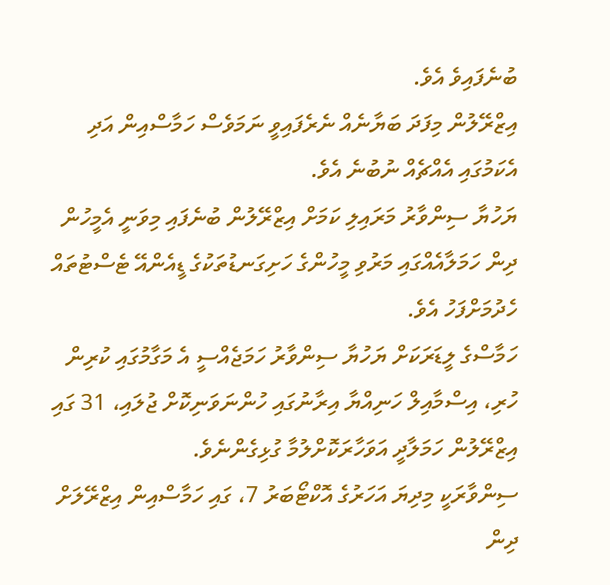ބުނެފައިވެ އެވެ.
އިޒްރޭލުން މިފަދަ ބަޔާނެއް ނެރެފައިވީ ނަމަވެސް ހަމާސްއިން އަދި އެކަމުގައި އެއްޗެއް ނުބުނެ އެވެ.
ޔަހުޔާ ސިންވާރު މަރައިލި ކަމަށް އިޒްރޭލުން ބުނެފައި މިވަނީ އެމީހުން ދިން ހަމަލާއެއްގައި މަރުވި މީހުންގެ ހަށިގަނޑުތަކުގެ ޑީއެންއޭ ޓެސްޓުތައް ހެދުމަށްފަހު އެވެ.
ހަމާސްގެ ލީޑަރަކަށް ޔަހުޔާ ސިންވާރު ހަމަޖެއްސީ އެ މަގާމުގައި ކުރިން ހުރި، އިސްމާއިލް ހަނިއްޔާ އިރާނުގައި ހުންނަވަނިކޮށް ޖުލައި، 31 ގައި އިޒްރޭލުން ހަމަލާދީ އަވަހާރަކޮށްލުމާ ގުޅިގެންނެވެ.
ސިންވާރަކީ މިދިޔަ އަހަރުގެ އޮކްޓޯބަރު 7، ގައި ހަމާސްއިން އިޒްރޭލަށް ދިން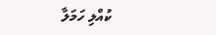ކުއްލި ހަމަލާ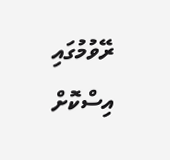ރޭވުމުގައި އިސްކޮށް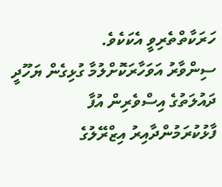ހަރަކާތްތެރިވީ އެކަކެވެ.
ސިންވާރު އަވަހާރަކޮށްލުމާ ގުޅިގެން ޔަހޫދީ ދައުލަތުގެ އިސްވެރިން އުފާ ފާޅުކުރަމުންދާއިރު އިޒްރޭލުގެ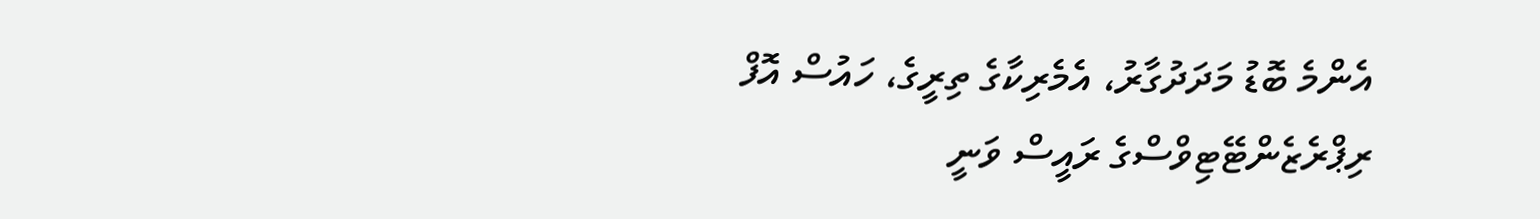އެންމެ ބޮޑު މަދަދުގާރު، އެމެރިކާގެ ތިރީގެ، ހައުސް އޮފް ރިޕްރެޒެންޓޭޓިވްސްގެ ރައީސް ވަނީ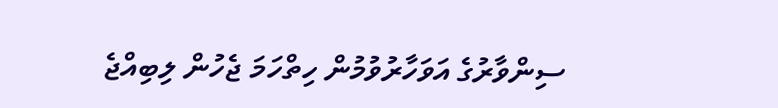ސިންވާރުގެ އަވަހާރުވުމުން ހިތްހަމަ ޖެހުން ލިބިއްޖެ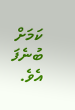ކަމަށް ބުނެފަ އެވެ.